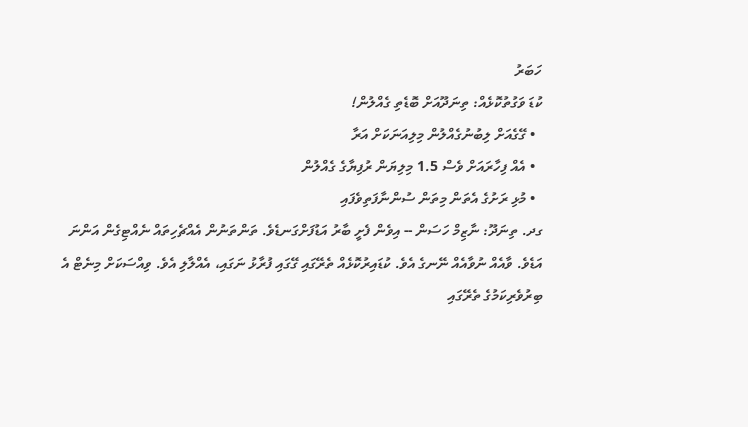ހަބަރު
ކުޑަ ވަގުތުކޮޅެއް: ތިނަދޫއަށް ބޮޑެތި ގެއްލުން!
  • ގޭގެއަށް ލިބުނުގެއްލުން މިލިއަނަކަށް އަރާ
  • އެއް ފިހާރައަށް ވެސް 1.5 މިލިޔަން ރުފިޔާގެ ގެއްލުން
  • މުޅި ރަށުގެ އެތަން މިތަން ސުންނާފަތިވެފައި
ގދ. ތިނަދޫ: ނާޒިމް ހަސަން -- އިވެން ފެށީ ބާރު އަޑުފަށްގަނޑެވެ. ތަންތަނުން އެއްޗެހިތައް ނެއްޓިގެން އަންނަ އަޑެވެ. ވާއެއް ނުވާއެއް ނޭނގެ އެވެ. ކުޑައިރުކޮޅެއް ތެރޭގައި ގޭގައި ފުރާޅު ނަގައި، އެއްލާލި އެވެ. ވިއްސަކަށް މިނެޓް އެ ބިރުވެރިކަމުގެ ތެރޭގައި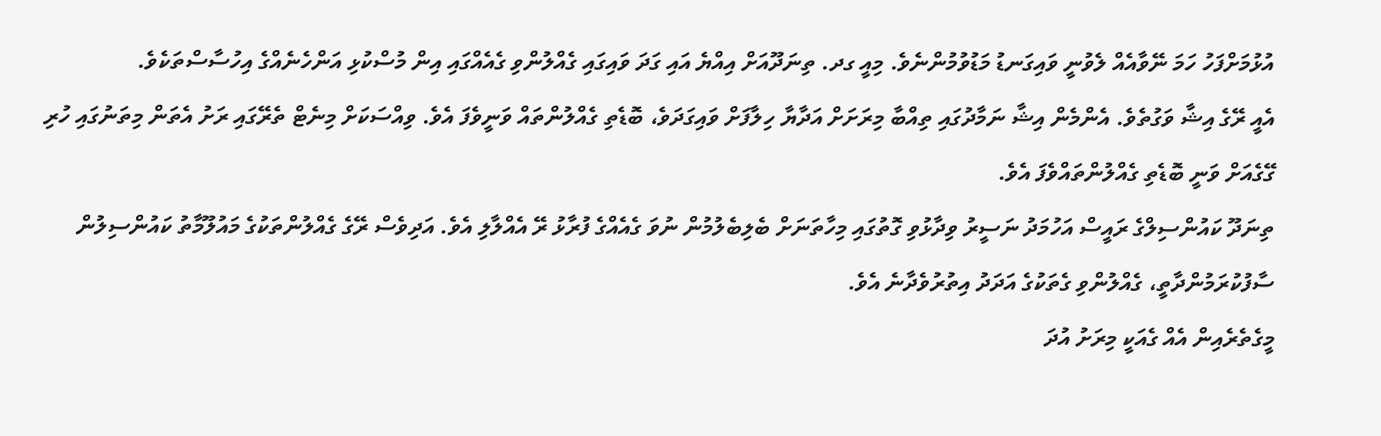އުޅުމަށްފަހު ހަމަ ނޭވާއެއް ލެވުނީ ވައިގަނޑު މަޑުވުމުންނެވެ. މިއީ ގދ. ތިނަދޫއަށް އިއްޔެ އައި ގަދަ ވައިގައި ގެއްލުންވި ގެއެއްގައި އިން މުސްކުޅި އަންހެނެއްގެ އިހުސާސްތަކެވެ.
އެއީ ރޭގެ އިޝާ ވަގުތެވެ. އެންމެން އިޝާ ނަމާދުގައި ތިއްބާ މިރަށަށް އަދާޔާ ހިލާފަށް ވައިގަދަވެ، ބޮޑެތި ގެއްލުންތައް ވަނީވެފަ އެވެ. ވިއްސަކަށް މިނެޓް ތެރޭގައި ރަށު އެތަން މިތަނުގައި ހުރި ގޭގެއަށް ވަނީ ބޮޑެތި ގެއްލުންތައްވެފަ އެވެ.
ތިނަދޫ ކައުންސިލްގެ ރައީސް އަހުމަދު ނަސީރު ވިދާޅުވި ގޮތުގައި މިހާތަނަށް ބެލިބެލުމުން ނުވަ ގެއެއްގެ ފުރާޅު ރޭ އެއްލާލި އެވެ. އަދިވެސް ރޭގެ ގެއްލުންތަކުގެ މައުލޫމާތު ކައުންސިލުން ސާފުކުރަމުންދާތީ، ގެއްލުންވި ގެތަކުގެ އަދަދު އިތުރުވެދާނެ އެވެ.
މީގެތެރެއިން އެއް ގެއަކީ މިރަށު އުދަ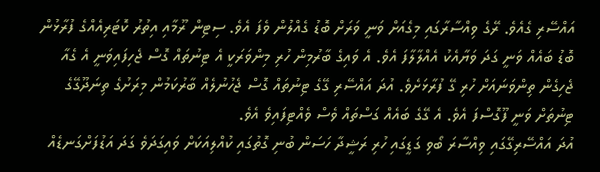އައްސޭރި ގެއެވެ. ރޭގެ ވިއްސާރާގައި މިގެއަށް ވަނީ ވަރަށް ބޮޑު ގެއްލުން ވެފަ އެވެ. ސިޓިން ރޫމާއި އިތުރު ކޮޓަރިއެއްގެ ފުރާޅުން ބޮޑު ބައެއް ވަނީ ގަދަ ވަޔާއެކު އެއްލާލާފަ އެވެ. އެ ވައިގެ ބާރުމިން ހުރި މިންވަރަކީ އެ ޓިނުތައް ގޮސް ޖެހިފައިވަނީ އެ ގެއާ ޖެހިގެން ތިންވަނައަށް ހުރި ގޭ ފުރާޅަށެވެ. އުދަ އައްސޭރި ގޭގެ ޓިނުތައް ގޮސް ޖެހުނުލެއް ބާރުކަމުން މިރަށުގެ ތިނަދޫގޭގެ ޓިނުތަށް ވަނީ ފޫގޮސްފަ އެވެ. އެ ގޭގެ ބައެއް ގަސްތައް ވެސް ވެއްޓިފައިވެ އެވެ.
އުދަ އައްސޭރިގޭގައި ވިއްސާރަ ބޯވި ގަޑީގައި ހުރި ރަޝީދާ ހަސަން ބުނި ގޮތުގައި ކުއްލިއަކަށް ވައިގަދަވެ ގަދަ އަޑުފަށްގަނޑެއް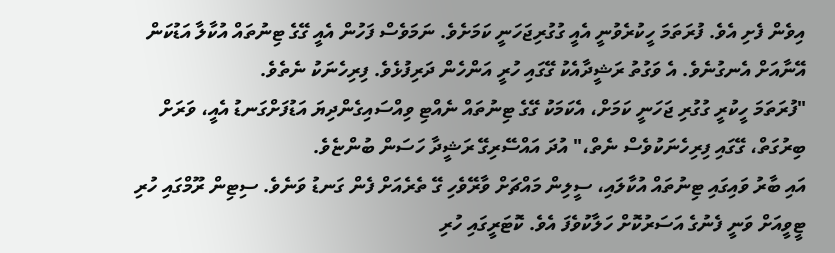އިވެން ފެށި އެވެ. ފުރަތަމަ ހީކުރެވުނީ އެއީ ގުގުރިޖަހަނީ ކަމަށެވެ. ނަމަވެސް ފަހުން އެއީ ގޭގެ ޓިނުތައް އުކާލާ އަޑުކަން އޭނާއަށް އެނގުނެވެ. އެ ވަގުތު ރަޝީދާއެކު ގޭގައި ހުރީ އަންހެން ދަރިފުޅެވެ. ފިރިހެނަކު ނެތެވެ.
"ފުރަތަމަ ހީކުރީ ގުގުރި ޖަހަނީ ކަމަށް، އެކަމަކު ގޭގެ ޓިނުތައް ނެއްޓި ވިއްސައިގެންދިޔަ އަޑުފަށްގަނޑު އެއީ، ވަރަށް ބިރުގަތް، ގޭގައި ފިރިހެނަކުވެސް ނެތް،" އުދަ އައްސޭރިގޭ ރަޝީދާ ހަސަން ބުންޏެވެ.
އައި ބާރު ވައިގައި ޓިނުތައް އުކާލައި، ސީލިން މައްޗަށް ވާރޭވެހި ގޭ ތެރެއަށް ފެން ގަނޑު ވަނެވެ. ސިޓިން ރޫމްގައި ހުރި ޓީވީއަށް ވަނީ ފެނުގެ އަސަރުކޮށް ހަލާކުވެފަ އެވެ. ކޮޓަރީގައި ހުރި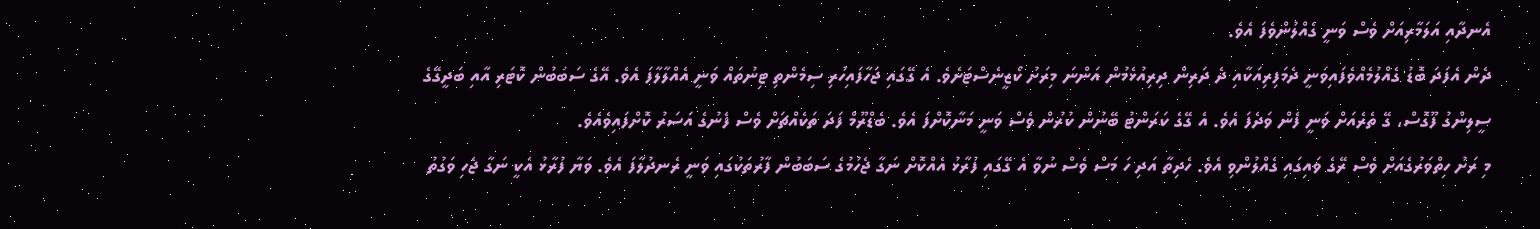އެނދާއި އަލަމާރިއަށް ވެސް ވަނީ ގެއްލުންވެފަ އެވެ.
ދެން އެފަދަ ބޮޑު ގެއްލުމެއްވެފައިވަނީ ދެމަފިރިއަކާއި ދެ ދަރިން ދިރިއުޅެމުން އަންނަ މިރަށު ކޯޒީނެސްޓަށެވެ. އެ ގޭގައި ޖަހާފައިހުރި ސިމެންތި ޓިނުތައް ވަނީ އެއްލާލާފަ އެވެ. އޭގެ ސަބަބުން ކޮޓަރި އާއި ބަދީގޭގެ ސީލިންގު ފޫގޮސް، ގޭ ތެރެއަށް ވަނީ ފެން ވަދެފަ އެވެ. އެ ގޭގެ ކަރަންޓު ބޭނުން ކުރުން ވެސް ވަނީ މަނާކޮށްފަ އެވެ. ބެޑްރޫމް ފަދަ ތަކެއްޗަށް ވެސް ފެނުގެ އަސަރު ކޮށްފައިވެއެވެ.
މި ރަށު ހިތްވަރުގެއަށް ވެސް ރޭގެ ވައިގައި ގެއްލުންވި އެވެ. ހެދިތާ އަދި ހަ މަސް ވެސް ނުވާ އެ ގޭގައި ފުރާޅު އެއްކޮށް ނަގާ ޖެހުމުގެ ސަބަބުން ފާރުތަކުގައި ވަނީ ރެނދުލާފަ އެވެ. ވަޔާ ފުރާޅު އެކީ ނަގާ ޖެހި ވަގުތު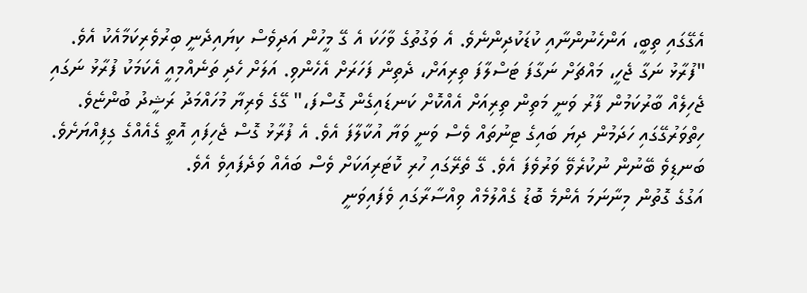އެގޭގައި ތިބީ، އަންހެނުންނާއި ކުޑަކުދިންނެވެ. އެ ވަގުތުގެ ވާހަކަ އެ ގޭ މީހުން އަދިވެސް ކިޔައިދެނީ ބިރުވެރިކަމާއެކު އެވެ.
"ފުރާޅު ނަގާ ޖެހީ، މައްޗަށް ނަގާފަ ޓަސްލާފަ ތިރިއަށް، ދެތިން ފަހަރަށް އެހެންވި. އަލަށް ހެދި ތަނެއްމިއީ އެކަމަކު ފުރާޅު ނަގައި ޖެހިލެއް ބާރުކަމުން ފާރު ވަނީ މަތިން ތިރިއަށް އެއްކޮށް ކަނޑައިގެން ގޮސްފަ،" ގޭގެ ވެރިޔާ މުހައްމަދު ރަޝީދު ބުންޏެވެ.
ހިތްވަރުގޭގައި ހަދަމުން ދިޔަ ބައިގެ ޓިނުތައް ވެސް ވަނީ ވަޔާ އުކާލާފަ އެވެ. އެ ފުރާޅު ގޮސް ޖެހިފައި އޮތީ ގެއެއްގެ ގިފިއްޔަށެވެ. ބަނޑިވެ ބޭނުން ނުކުރެވޭ ވަރުވެފަ އެވެ. ގޭ ތެރޭގައި ހުރި ކޮޓަރިއަކަށް ވެސް ބައެއް ވަދެފައިވެ އެވެ.
އަގުގެ ގޮތުން މިނާނަމަ އެންމެ ބޮޑު ގެއްލުމެއް ވިއްސާރާގައި ވެފައިވަނީ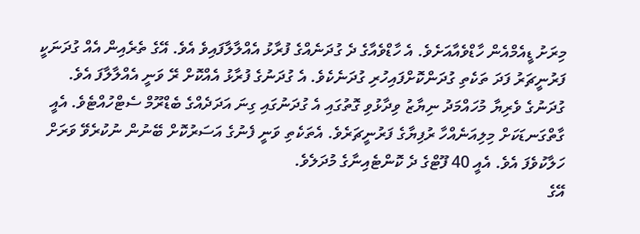މިރަށު ޑީއެމްއެން ހާޑްވެއާއަށެވެ. އެ ހާޑްވެއާގެ ދެ ގުދަނެއްގެ ފުރާޅު އެއްލާލާފައިވެ އެވެ. އޭގެ ތެރެއިން އެއް ގުދަނަކީ ފަރުނީޗަރު ފަދަ ތަކެތި ގުދަންކޮށްފައިހުރި ގުދަނެކެވެ. އެ ގުދަނުގެ ފުރާޅު އެއްކޮށް ރޭ ވަނީ އެއްލާލާފަ އެވެ.
ގުދަނުގެ ވެރިޔާ މުހައްމަދު ނިޔާޒު ވިދާޅުވި ގޮތުގައި އެ ގުދަނުގައި ގިނަ އަދަދެއްގެ ބެޑްރޫމް ސެޓްހުއްޓެވެ. އެއީ ގާތްގަނޑަކަށް މިލިއަނެއްހާ ރުފިޔާގެ ފަރުނީޗަރެވެ. އެތަކެތި ވަނީ ފެނުގެ އަސަރުކޮށް ބޭނުން ނުކުރެވޭ ވަރަށް ހަލާކުވެފަ އެވެ. އެއީ 40 ފޫޓްގެ ދެ ކޮންޓެއިނާގެ މުދަލެވެ.
އޭގެ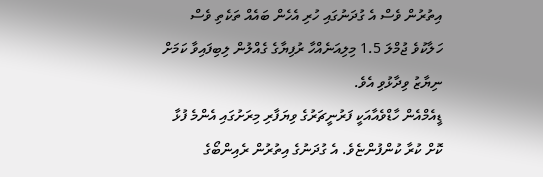އިތުރުން ވެސް އެ ގުދަނުގައި ހުރި އެހެން ބައެއް ތަކެތި ވެސް ހަލާކުވެ ޖުމްލަ 1.5 މިލިއަނެއްހާ ރުފިޔާގެ ގެއްލުން ލިބިފައިވާ ކަމަށް ނިޔާޒު ވިދާޅުވި އެވެ.
ޑީއެމްއެން ހާޑްވެއާއަކީ ފަރުނީޗަރުގެ ވިޔަފާރި މިރަށުގައި އެންމެ ފުޅާ ކޮށް ކުރާ ކުންފުންޏެވެ. އެ ގުދަނުގެ އިތުރުން ރެއިންބޯގެ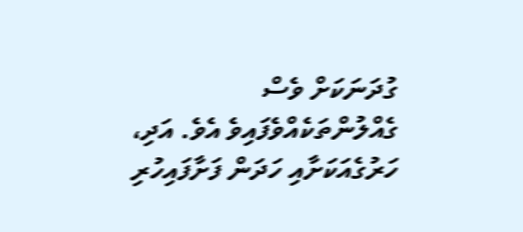ގުދަނަކަށް ވެސް ގެއްލުންތަކެއްވެފައިވެ އެވެ. އަދި، ހަރުގެއަކަށާއި ހަދަން ފަށާފައިހުރި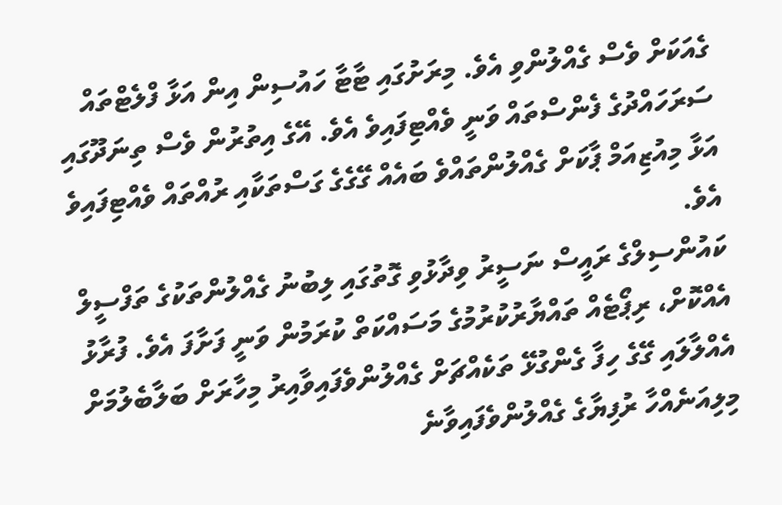ގެއަކަށް ވެސް ގެއްލުންވި އެވެ. މިރަށުގައި ޓާޓާ ހައުސިން އިން އަޅާ ފްލެޓްތައް ސަރަހައްދުގެ ފެންސްތައް ވަނީ ވެއްޓިފައިވެ އެވެ. އޭގެ އިތުރުން ވެސް ތިނަދޫގައި އަޅާ މިއުޒިއަމް ޕާކަށް ގެއްލުންތައްވެ ބައެއް ގޭގެގެ ގަސްތަކާއި ރުއްތައް ވެއްޓިފައިވެ އެވެ.
ކައުންސިލްގެ ރައީސް ނަސީރު ވިދާޅުވި ގޮތުގައި ލިބުނު ގެއްލުންތަކުގެ ތަފްސީލް އެއްކޮށް، ރިޕޯޓެއް ތައްޔާރުކުރުމުގެ މަސައްކަތް ކުރަމުން ވަނީ ފަށާފަ އެވެ. ފުރާޅު އެއްލާލައި ގޭގެ ހިފާ ގެންގުޅޭ ތަކެއްޗަށް ގެއްލުންވެފައިވާއިރު މިހާރަށް ބަލާބެލުމަށް މިލިއަނެއްހާ ރުފިޔާގެ ގެއްލުންވެފައިވާނެ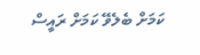ކަމަށް ބެލެވޭ ކަމަށް ރައީސް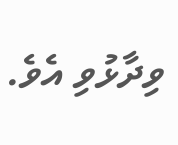ވިދާޅުވި އެވެ.